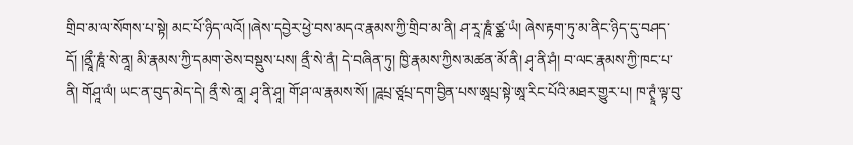གྲིབ་མ་ལ་སོགས་པ་སྟེ། མང་པོ་ཉིད་ལའོ། །ཞེས་དབྱེར་ཕྱེ་བས་མདའ་རྣམས་ཀྱི་གྲིབ་མ་ནི། ཤ་རཱ་ཎཱཾ་ཙྪ་ཡཾ། ཞེས་རྟག་ཏུ་མ་ནིང་ཉིད་དུ་བཤད་དོ། །ནྲཱྀ་ཎཱཾ་སེ་ནཱ། མི་རྣམས་ཀྱི་དམག་ཅེས་བསྡུས་པས། ནྲྀ་སེ་ནཾ། དེ་བཞིན་ཏུ། ཁྱི་རྣམས་ཀྱིས་མཚན་མོ་ནི། ཤྭ་ནི་ཤཾ། བ་ལང་རྣམས་ཀྱི་ཁང་པ་ནི། གོཤཱ་ལཾ། ཡང་ན་བུད་མེད་དེ། ནྲྀ་སེ་ནཱ། ཤྭ་ནི་ཤཱ། གོ་ཤ་ལ་རྣམས་སོ། །ཌཱཔྲ་ཙཱཔྲ་དག་བྱིན་པས་ཨཱཔྲ་སྟེ་ཨཱ་རིང་པོའི་མཐར་གྱུར་པ། ཁ་ཊྭཱཾ་ལྟ་བུ་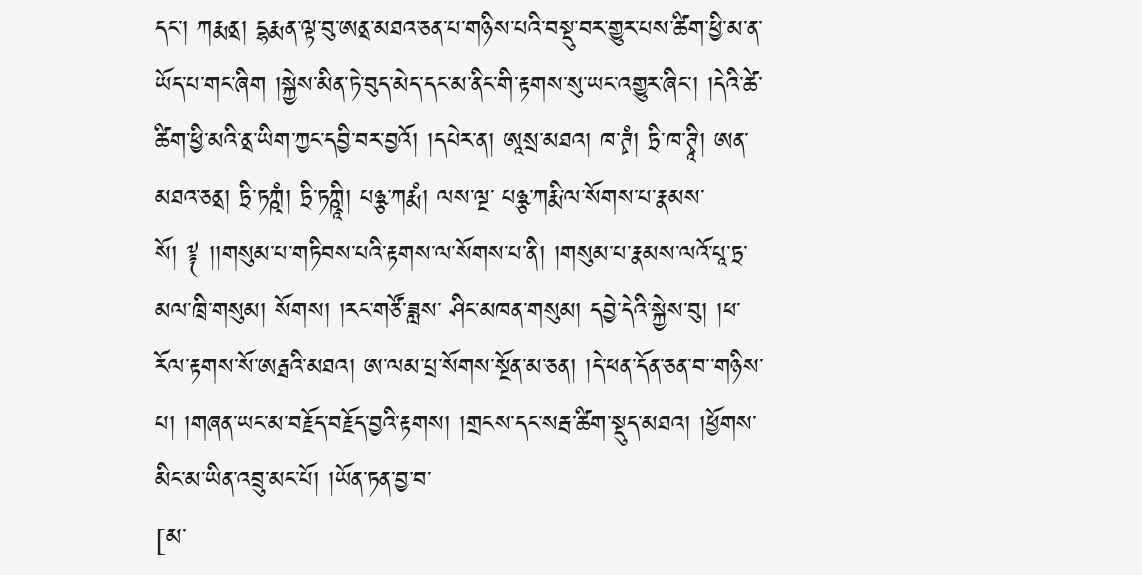དང་། ཀརྨནྲ། དྷརྨན་ལྟ་བུ་ཨནྲ་མཐའ་ཅན་པ་གཉིས་པའི་བསྡུ་བར་གྱུར་པས་ཚིག་ཕྱི་མ་ན་ཡོད་པ་གང་ཞིག །སྐྱེས་མིན་ཏེ་བུད་མེད་དང་མ་ནིང་གི་རྟགས་སུ་ཡང་འགྱུར་ཞིང་། །དེའི་ཚེ་ཚིག་ཕྱི་མའི་ནྲ་ཡིག་ཀྱང་དབྱི་བར་བྱའོ། །དཔེར་ན། ཨཱསྲ་མཐའ། ཁ་ཊྭཾ། ཏྲི་ཁ་ཊྭཱི། ཨན་མཐའ་ཅནྲ། ཏྲི་ཏཀྵཾ། ཏྲི་ཏཀྵཱི། པཉྩ་ཀརྨཾ། ལས་ལྔ་ པཉྩ་ཀརྨི་ལ་སོགས་པ་རྣམས་སོ། ༈ །།གསུམ་པ་གཏིབས་པའི་རྟགས་ལ་སོགས་པ་ནི། །གསུམ་པ་རྣམས་ལའོ་པཱ་ཏྲ་ མལ་ཁྲི་གསུམ། སོགས། །རང་གཙོ་ཟླས་ ཤིང་མཁན་གསུམ། དབྱེ་དེའི་སྐྱེས་བུ། །ཕ་རོལ་རྟགས་སོ་ཨརྠའི་མཐའ། ཨ་ལམ་པྲ་སོགས་སྔོན་མ་ཅན། །དེ་ཕན་དོན་ཅན་བ་་གཉིས་པ། །གཞན་ཡང་མ་བརྗོད་བརྗོད་བྱའི་རྟགས། །གྲངས་དང་སརྦ་ཚིག་སྡུད་མཐའ། །ཕྱོགས་མིང་མ་ཡིན་འབྲུ་མང་པོ། །ཡོན་ཏན་བྱ་བ་
[མ་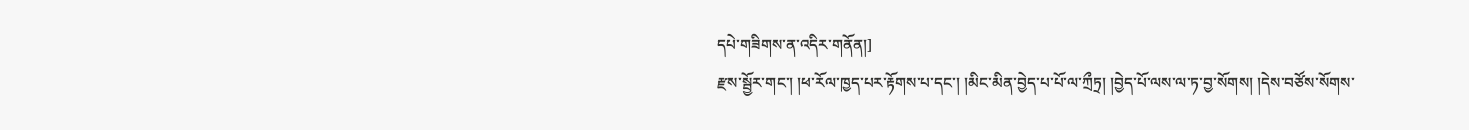དཔེ་གཟིགས་ན་འདིར་གནོན།]
རྫས་སྦྱོར་གང་། །ཕ་རོལ་ཁྱད་པར་རྟོགས་པ་དང་། །མིང་མིན་བྱེད་པ་པོ་ལ་ཀྲྀཏྲ། །བྱེད་པོ་ལས་ལ་ཏ་བྱ་སོགས། །དེས་བཙོས་སོགས་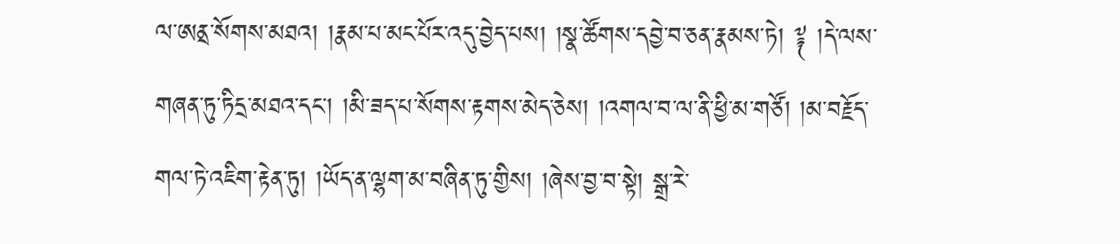ལ་ཨནྲ་སོགས་མཐའ། །རྣམ་པ་མང་པོར་འདུ་བྱེད་པས། །སྣ་ཚོགས་དབྱེ་བ་ཅན་རྣམས་ཏེ། ༈ །དེ་ལས་གཞན་ཏུ་ཏིདྲ་མཐའ་དང་། །མི་ཟད་པ་སོགས་རྟགས་མེད་ཅེས། །འགལ་བ་ལ་ནི་ཕྱི་མ་གཙོ། །མ་བརྗོད་གལ་ཏེ་འཇིག་རྟེན་ཏུ། །ཡོད་ན་ལྷག་མ་བཞིན་ཏུ་གྱིས། །ཞེས་བྱ་བ་སྟེ། སྒྲ་རེ་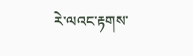རེ་ལའང་རྟགས་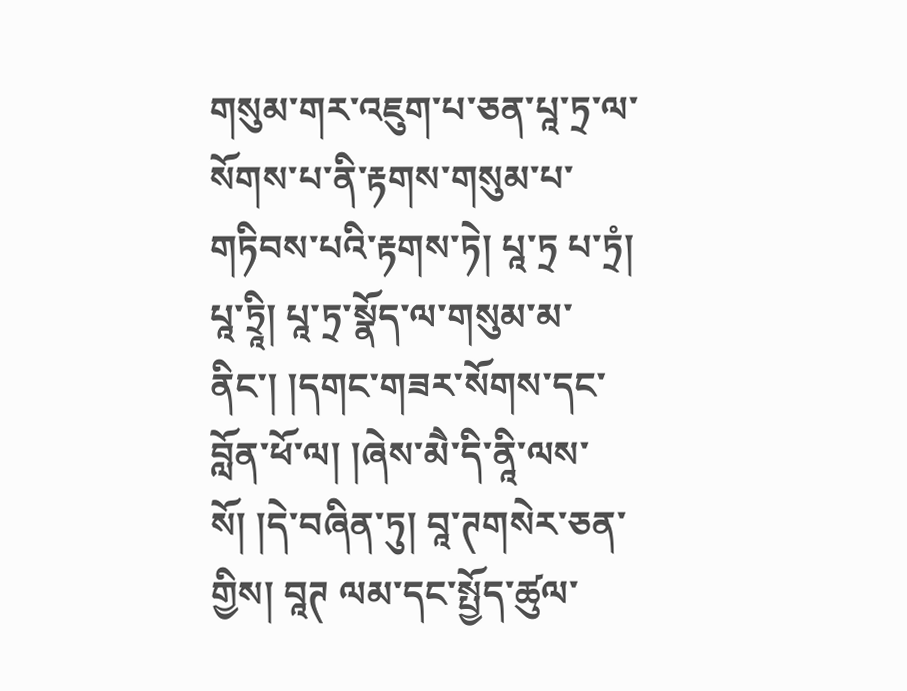གསུམ་གར་འཇུག་པ་ཅན་པཱ་ཏྲ་ལ་སོགས་པ་ནི་རྟགས་གསུམ་པ་གཏིབས་པའི་རྟགས་ཏེ། པཱ་ཏྲ པ་ཏྲཾ། པཱ་ཏྲཱི། པཱ་ཏྲ་སྣོད་ལ་གསུམ་མ་ནིང་། །དགང་གཟར་སོགས་དང་བློན་ཕོ་ལ། །ཞེས་མཻ་དི་ནཱི་ལས་སོ། །དེ་བཞིན་ཏུ། བཱ་ཊགསེར་ཅན་གྱིས། བཱཊ ལམ་དང་སྤྱོད་ཚུལ་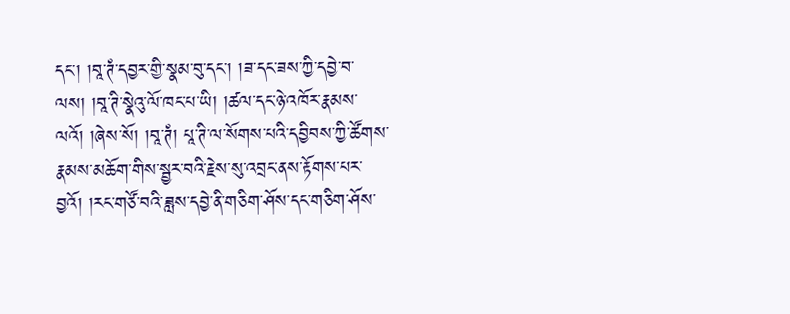དང་། །བཱ་ཊཾ་དབྱར་གྱི་སྣམ་བུ་དང་། །ཟ་དང་ཟས་ཀྱི་དབྱེ་བ་ལས། །བཱ་ཊི་སྣེའུ་ལོ་ཁང་པ་ཡི། །ཚལ་དང་ཉེ་འཁོར་རྣམས་ལའོ། །ཞེས་སོ། །བཱ་ཊཾ། པཱ་ཊི་ལ་སོགས་པའི་དབྱིབས་ཀྱི་ཚོགས་རྣམས་མཆོག་གིས་སྦྱར་བའི་རྗེས་སུ་འབྲང་ནས་རྟོགས་པར་བྱའོ། །རང་གཙོ་བའི་ཟླས་དབྱེ་ནི་གཅིག་ཤོས་དང་གཅིག་ཤོས་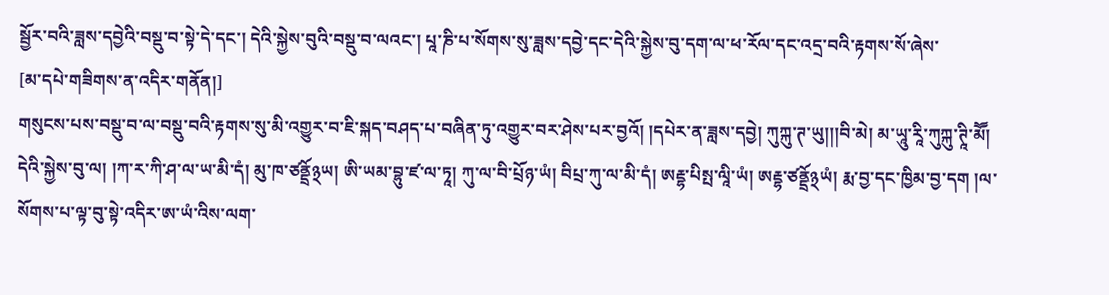སྦྱོར་བའི་ཟླས་དབྱེའི་བསྡུ་བ་སྟེ་དེ་དང་། དེའི་སྐྱེས་བུའི་བསྡུ་བ་ལའང་། པཱ་ཎི་པ་སོགས་སུ་ཟླས་དབྱེ་དང་དེའི་སྐྱེས་བུ་དག་ལ་ཕ་རོལ་དང་འདྲ་བའི་རྟགས་སོ་ཞེས་
[མ་དཔེ་གཟིགས་ན་འདིར་གནོན།]
གསུངས་པས་བསྡུ་བ་ལ་བསྡུ་བའི་རྟགས་སུ་མི་འགྱུར་བ་ཇི་སྐད་བཤད་པ་བཞིན་ཏུ་འགྱུར་བར་ཤེས་པར་བྱའོ། །དཔེར་ན་ཟླས་དབྱེ། ཀུཀྐུ་ཊ་ཡུ།།།བི་མེ། མ་ཡཱུ་རཱི་ཀུཀྐུ་ཊཱི་མཽ། དེའི་སྐྱེས་བུ་ལ། །ཀ་ར་ཀི་ཤ་ལ་ཡ་མི་དཾ། མུ་ཁ་ཙནྡྲོ྅ཡ། ཨི་ཡམ་བྷུ་ཛ་ལ་ཏཱ། ཀུ་ལ་བི་པྲོཉ་ཡཾ། བིཔྲ་ཀུ་ལ་མི་དཾ། ཨརྡྷ་པིསྤ་ལཱི་ཡཾ། ཨརྡྷ་ཙནྡྲོ྅ཡཾ། རྨ་བྱ་དང་ཁྱིམ་བྱ་དག །ལ་སོགས་པ་ལྟ་བུ་སྟེ་འདིར་ཨ་ཡཾ་འིས་ལག་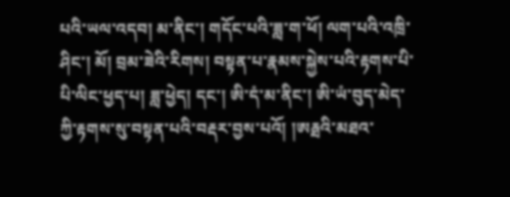པའི་ཡལ་འདབ། མ་ནིང་། གདོང་པའི་ཟླ་ག་ཕོ། ལག་པའི་འཁྲི་ཤིང་། མོ། བྲམ་ཟེའི་རིགས། བསྟན་པ་རྣམས་སྐྱེས་པའི་རྟགས་པི་པི་ལིང་ཕྱད་པ། ཟླ་ཕྱེད། དང་། ཨི་དཾ་མ་ནིང་། ཨི་ཡཾ་བུད་མེད་ཀྱི་རྟགས་སུ་བསྟན་པའི་བརྡར་བྱས་པའོ། །ཨརྠའི་མཐའ་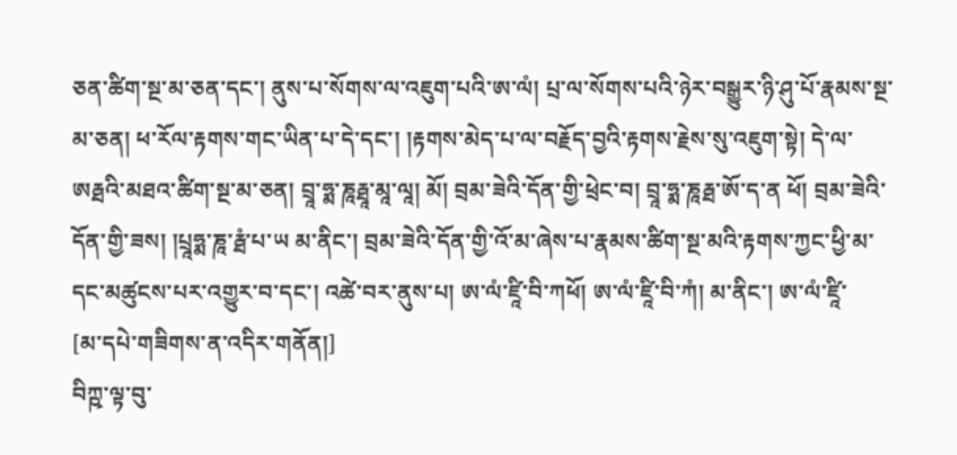ཅན་ཚིག་སྔ་མ་ཅན་དང་། ནུས་པ་སོགས་ལ་འཇུག་པའི་ཨ་ལཾ། པྲ་ལ་སོགས་པའི་ཉེར་བསྒྱུར་ཉི་ཤུ་པོ་རྣམས་སྔ་མ་ཅན། ཕ་རོལ་རྟགས་གང་ཡིན་པ་དེ་དང་། །རྟགས་མེད་པ་ལ་བརྗོད་བྱའི་རྟགས་རྗེས་སུ་འཇུག་སྟེ། དེ་ལ་ཨརྠའི་མཐའ་ཚིག་སྔ་མ་ཅན། བྲཱ་ཧྨ་ཎཱརྠཱ་མཱ་ལཱ། མོ། བྲམ་ཟེའི་དོན་གྱི་ཕྲེང་བ། བྲཱ་ཧྨ་ཎཱརྠ་ཨོ་ད་ན ཕོ། བྲམ་ཟེའི་དོན་གྱི་ཟས། །པྲཱཧྨ་ཎཱ་རྠཾ་པ་ཡ མ་ནིང་། བྲམ་ཟེའི་དོན་གྱི་འོ་མ་ཞེས་པ་རྣམས་ཚིག་སྔ་མའི་རྟགས་ཀྱང་ཕྱི་མ་དང་མཚུངས་པར་འགྱུར་བ་དང་། འཚེ་བར་ནུས་པ། ཨ་ལཾ་ཛཱི་བི་ཀཕོ། ཨ་ལཾ་ཛཱི་བི་ཀཾ། མ་ནིང་། ཨ་ལཾ་ཛཱི་
[མ་དཔེ་གཟིགས་ན་འདིར་གནོན།]
བིཀྵ་ལྟ་བུ་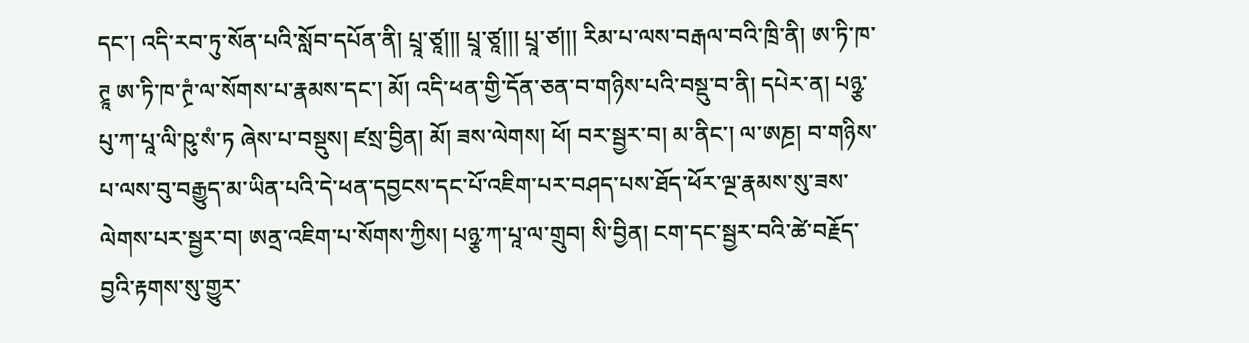དང་། འདི་རབ་ཏུ་སོན་པའི་སློབ་དཔོན་ནི། པྲཱ་ཙཱ།།། པྲཱ་ཙཱ།།། པྲཱ་ཙ།།། རིམ་པ་ལས་བརྒལ་བའི་ཁྲི་ནི། ཨ་ཏི་ཁ་ཊྲཱ ཨ་ཏི་ཁ་ཊྲཾ་ལ་སོགས་པ་རྣམས་དང་། མོ། འདི་ཕན་གྱི་དོན་ཅན་བ་གཉིས་པའི་བསྡུ་བ་ནི། དཔེར་ན། པཉྩ་པུ་ཀ་པཱ་ལི་ཥུ་སཾ་ཏ ཞེས་པ་བསྡུས། ཛསྲ་བྱིན། མོ། ཟས་ལེགས། ཕོ། བར་སྦྱར་བ། མ་ནིང་། ལ་ཨཎྲ། བ་གཉིས་པ་ལས་བུ་བརྒྱུད་མ་ཡིན་པའི་དེ་ཕན་དབྱངས་དང་པོ་འཇིག་པར་བཤད་པས་ཐོད་ཕོར་ལྔ་རྣམས་སུ་ཟས་ལེགས་པར་སྦྱར་བ། ཨནྲ་འཇིག་པ་སོགས་ཀྱིས། པཉྩ་ཀ་པཱ་ལ་གྲུབ། སི་བྱིན། ངག་དང་སྦྱར་བའི་ཚེ་བརྗོད་བྱའི་རྟགས་སུ་གྱུར་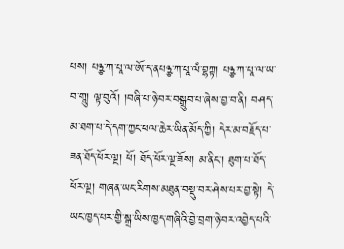པས། པཉྩ་ཀ་པཱ་ལ་ཨོ་ད་ནཔཉྩ་ཀ་པཱ་ལཾ་བྷཀྟ། པཉྩ་ཀ་པཱ་ལ་ཡ་བ་གཱུ། ལྟ་བུའོ། །བཞི་པ་ཉེ་བར་བསྒྲུབ་པ་ཞེས་བྱ་བ་ནི། བཤད་མ་ཐག་པ་དེ་དག་ཀྱང་ཕལ་ཆེར་ཡིན་མོད་ཀྱི། དེར་མ་བརྗོད་པ་ ཟན་ཐོད་ཕོར་ལྔ། ཕོ། ཐོད་ཕོར་ལྔ་ཟོས། མ་ནིང་། ཐུག་པ་ཐོད་ཕོར་ལྔ། གཞན་ཡང་རིགས་མཐུན་བསྡུ་བར་ཤེས་པར་བྱ་སྟེ། དེ་ཡང་ཁྱད་པར་གྱི་སྒྲ་ཡིས་ཁྱད་གཞིའི་བྱེ་བྲག་ཉེ་བར་འབྱེད་པའི་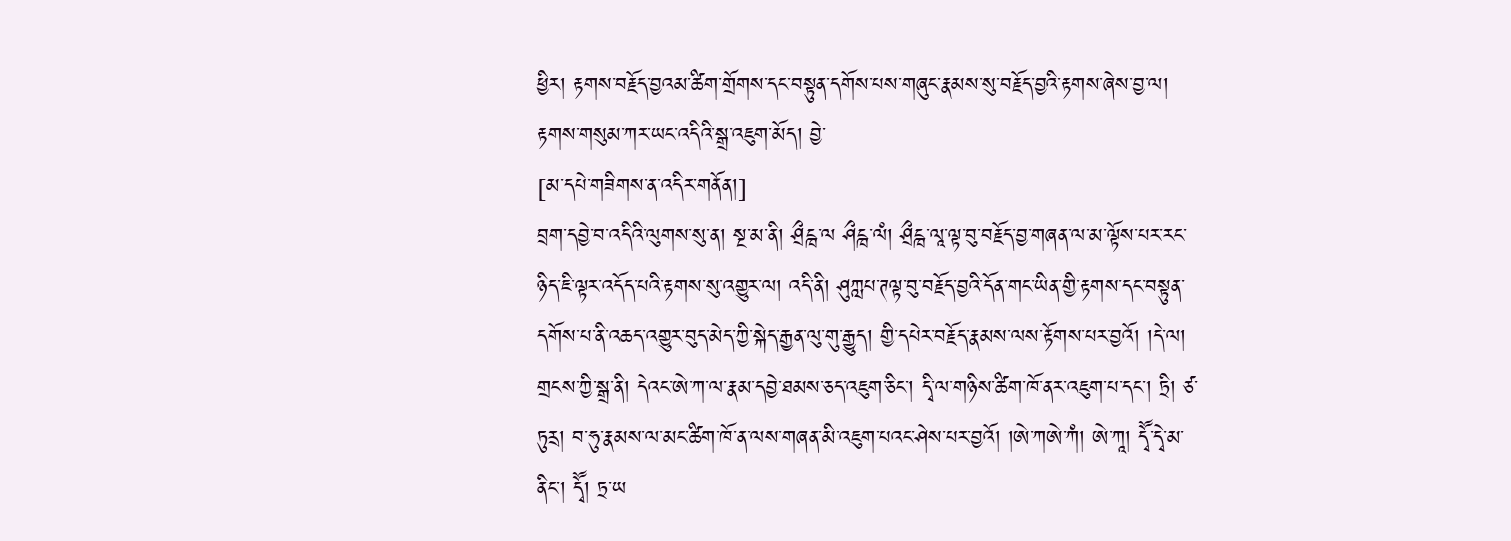ཕྱིར། རྟགས་བརྗོད་བྱའམ་ཚིག་གྲོགས་དང་བསྟུན་དགོས་པས་གཞུང་རྣམས་སུ་བརྗོད་བྱའི་རྟགས་ཞེས་བྱ་ལ། རྟགས་གསུམ་ཀར་ཡང་འདིའི་སྒྲ་འཇུག་མོད། བྱེ་
[མ་དཔེ་གཟིགས་ན་འདིར་གནོན།]
བྲག་དབྱེ་བ་འདིའི་ལུགས་སུ་ན། སྔ་མ་ནི། ཤྲྀངྑ་ལ ཤྀངྑ་ལཾ། ཤྲྀངྑ་ལཱ་ལྟ་བུ་བརྗོད་བྱ་གཞན་ལ་མ་ལྟོས་པར་རང་ཉིད་ཇི་ལྟར་འདོད་པའི་རྟགས་སུ་འགྱུར་ལ། འདི་ནི། ཤུཀླཔ་ཊལྟ་བུ་བརྗོད་བྱའི་དོན་གང་ཡིན་གྱི་རྟགས་དང་བསྟུན་དགོས་པ་ནི་འཆད་འགྱུར་བུད་མེད་ཀྱི་སྐེད་རྒྱན་ལུ་གུ་རྒྱུད། གྱི་དཔེར་བརྗོད་རྣམས་ལས་རྟོགས་པར་བྱའོ། །དེ་ལ། གྲངས་ཀྱི་སྒྲ་ནི། དེའང་ཨེ་ཀ་ལ་རྣམ་དབྱེ་ཐམས་ཅད་འཇུག་ཅིང་། དྭི་ལ་གཉིས་ཚིག་ཁོ་ནར་འཇུག་པ་དང་། ཏྲི། ཙ་ཏུརྲ། བ་ཧུ་རྣམས་ལ་མང་ཚིག་ཁོ་ན་ལས་གཞན་མི་འཇུག་པའང་ཤེས་པར་བྱའོ། །ཨེ་ཀཨེ་ཀཾ། ཨེ་ཀཱ། དྭཽ་དྭེ་མ་ནིང་། དྭཽ། ཏྲ་ཡ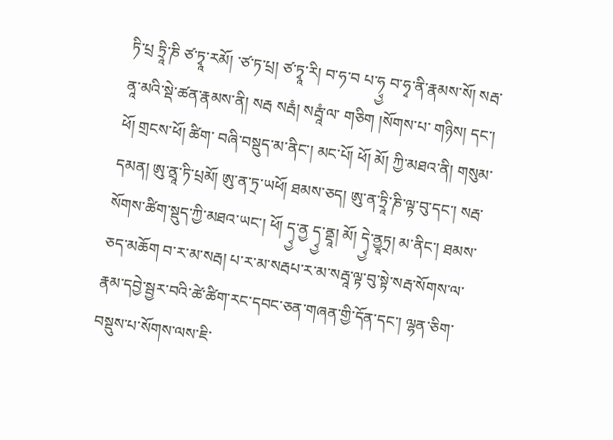ཏི་པྲ ཏྲཱི་ཎི ཙ་ཏྭཱ་རམོ། ་ཙ་ཏ་པྲ། ཙ་ཏྭཱ་རི། བ་ཧ་བ པ་ཧྭྱ བ་ཧྭ་ནི་རྣམས་སོ། སརྦ་ནཱ་མའི་སྡེ་ཚན་རྣམས་ནི། སརྦ སརྦཾ། སརྦཱཾ་ལ་ གཅིག །སོགས་པ་ གཉིས། དང་། ཕོ། གྲངས་ཕོ། ཚིག་ བཞི་བསྡུད་མ་ནིང་། མང་པོ། ཕོ། མོ། ཀྱི་མཐའ་ནི། གསུམ་དམན། ཨུ་ནྲཱ་ཏི་པྲམོ། ཨུ་ན་ཏྲ་ཡཕོ། ཐམས་ཅད། ཨུ་ན་ཏྲཱི་ཎི་ལྟ་བུ་དང་། སརྦ་སོགས་ཚིག་སྡུད་ཀྱི་མཐའ་ཡང་། ཕོ། དྭྱ་ནྱ དྭྱ་ནྡཱ། མོ། དྭྱེ་ནྱཱཏྲ། མ་ནིང་། ཐམས་ཅད་མཆོག བ་ར་མ་སརྦ། པ་ར་མ་སརྦཔ་ར་མ་སརྦཱ་ལྟ་བུ་སྟེ་སརྦ་སོགས་ལ་རྣམ་དབྱེ་སྦྱར་བའི་ཚེ་ཚིག་རང་དབང་ཅན་གཞན་གྱི་དོན་དང་། ལྷན་ཅིག་བསྡུས་པ་སོགས་ལས་ཇི་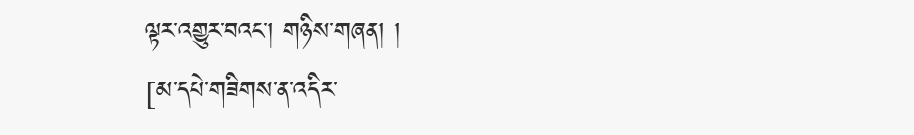ལྟར་འགྱུར་བའང་། གཉིས་གཞན། །
[མ་དཔེ་གཟིགས་ན་འདིར་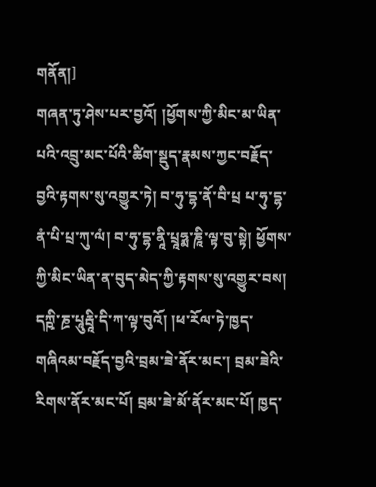གནོན།]
གཞན་ཏུ་ཤེས་པར་བྱའོ། །ཕྱོགས་ཀྱི་མིང་མ་ཡིན་པའི་འབྲུ་མང་པོའི་ཚིག་སྡུད་རྣམས་ཀྱང་བརྗོད་བྱའི་རྟགས་སུ་འགྱུར་ཏེ། བ་ཧུ་དྷ་ནོ་བི་པྲ པ་ཧུ་དྷ་ནཾ་པི་པྲ་ཀུ་ལཾ། བ་ཧུ་དྷ་ནཱི་པྲཱཧྨ་ཎཱི་ལྟ་བུ་སྟེ། ཕྱོགས་ཀྱི་མིང་ཡིན་ན་བུད་མེད་ཀྱི་རྟགས་སུ་འགྱུར་བས། དཀྵི་ཎྲ་པཱུརྦཱི་དི་ཀ་ལྟ་བུའོ། །ཕ་རོལ་ཏེ་ཁྱད་གཞིའམ་བརྗོད་བྱའི་བྲམ་ཟེ་ནོར་མང་། བྲམ་ཟེའི་རིགས་ནོར་མང་པོ། བྲམ་ཟེ་མོ་ནོར་མང་པོ། ཁྱད་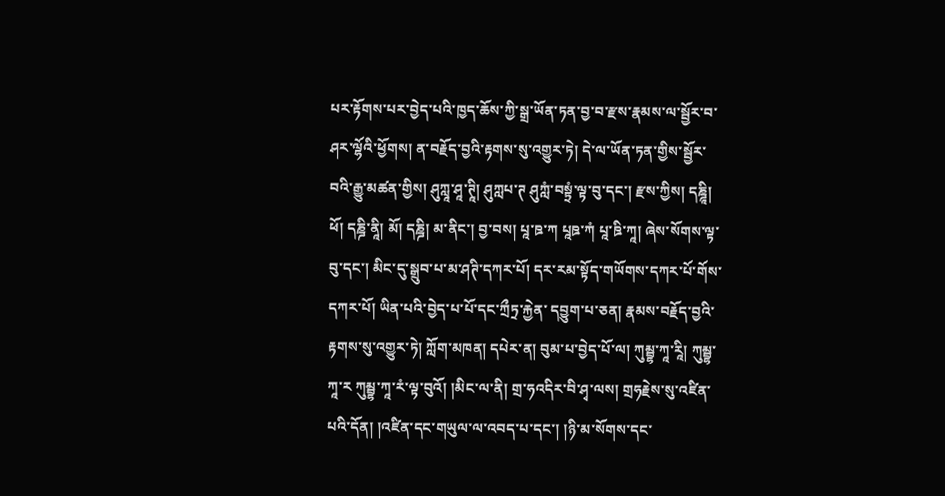པར་རྟོགས་པར་བྱེད་པའི་ཁྱད་ཆོས་ཀྱི་སྒྲ་ཡོན་ཏན་བྱ་བ་རྫས་རྣམས་ལ་སྦྱོར་བ་ཤར་ལྷོའི་ཕྱོགས། ན་བརྗོད་བྱའི་རྟགས་སུ་འགྱུར་ཏེ། དེ་ལ་ཡོན་ཏན་གྱིས་སྦྱོར་བའི་རྒྱུ་མཚན་གྱིས། ཤུཀླཱ་ཤཱ་ཊཱི། ཤུཀླཔ་ཊ ཤུཀླཾ་བསྟྲཾ་ལྟ་བུ་དང་། རྫས་ཀྱིས། དཎྜཱི། ཕོ། དཎྜི་ནཱི། མོ། དཎྜི། མ་ནིང་། བྱ་བས། པཱ་ཋ་ཀ པཱཋ་ཀཾ པཱ་ཋི་ཀཱ། ཞེས་སོགས་ལྟ་བུ་དང་། མིང་དུ་སྒྲུབ་པ་མ་ཤཊི་དཀར་པོ། དར་རམ་སྟོད་གཡོགས་དཀར་པོ་གོས་དཀར་པོ། ཡིན་པའི་བྱེད་པ་པོ་དང་ཀྲྀཏྲ་རྐྱེན་ དབྱུག་པ་ཅན། རྣམས་བརྗོད་བྱའི་རྟགས་སུ་འགྱུར་ཏེ། ཀློག་མཁན། དཔེར་ན། བུམ་པ་བྱེད་པོ་ལ། ཀུམྦྷ་ཀཱ་རཱི། ཀུམྦྷ་ཀཱ་ར ཀུམྦྷ་ཀཱ་རཾ་ལྟ་བུའོ། །མིང་ལ་ནི། གྲ་ཧའདིར་བི་ཤྭ་ལས། གྲཧརྗེས་སུ་འཛིན་པའི་དོན། །འཛིན་དང་གཡུལ་ལ་འབད་པ་དང་། །ཉི་མ་སོགས་དང་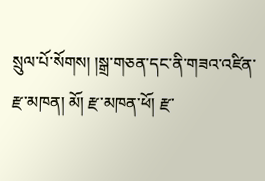སྲུལ་པོ་སོགས། །སྒྲ་གཅན་དང་ནི་གཟའ་འཛིན་རྫ་མཁན། མོ། རྫ་མཁན་ཕོ། རྫ་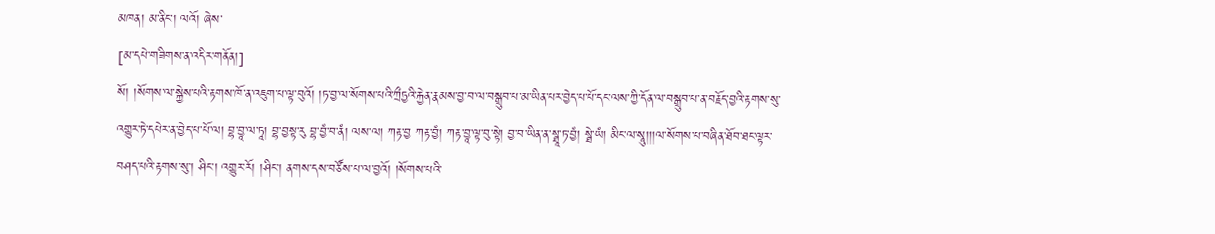མཁན། མ་ནིང་། ལའོ། ཞེས་
[མ་དཔེ་གཟིགས་ན་འདིར་གནོན།]
སོ། །སོགས་ལ་སྐྱེས་པའི་རྟགས་ཁོ་ན་འཇུག་པ་ལྟ་བུའོ། །ཏ་བྱ་ལ་སོགས་པའི་ཀྲྀཏྱའི་རྐྱེན་རྣམས་བྱ་བ་ལ་བསྒྲུབ་པ་མ་ཡིན་པར་བྱེད་པ་པོ་དང་ལས་ཀྱི་དོན་ལ་བསྒྲུབ་པ་ན་བརྗོད་བྱའི་རྟགས་སུ་འགྱུར་ཏེ་དཔེར་ན་བྱེད་པ་པོ་ལ། བྷ་བྱཱ་ལ་ཏཱ། བྷ་བྱསྟ་རུ བྷ་བྱཾ་བ་ནཾ། ལས་ལ། ཀརྟ་བྱ ཀརྟ་བྱཾ། ཀརྟ་བྱཱ་ལྟ་བུ་སྟེ། བྱ་བ་ཡིན་ན་སྠཱ་ཏ་བྱཾ། སྠེ་ཡཾ། མིང་ལ་སཱུ།།།ལ་སོགས་པ་བཞིན་ཐོབ་ཐང་ལྟར་བཤད་པའི་རྟགས་སུ་། ཤིང་། འགྱུར་རོ། །ཤིང་། ནགས་དས་བཙོས་པ་ལ་བྱའོ། །སོགས་པའི་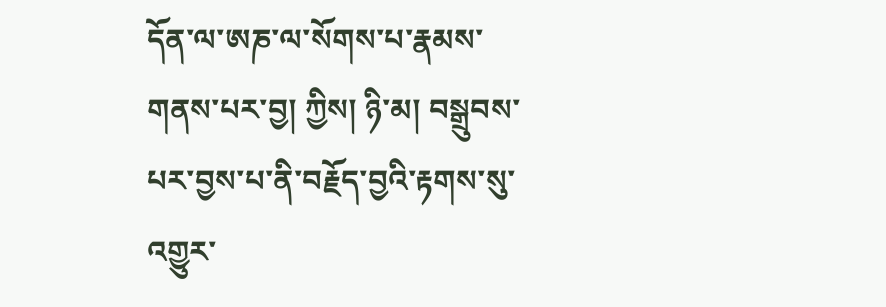དོན་ལ་ཨཎ་ལ་སོགས་པ་རྣམས་གནས་པར་བྱ། ཀྱིས། ཉི་མ། བསྒྲུབས་པར་བྱས་པ་ནི་བརྗོད་བྱའི་རྟགས་སུ་འགྱུར་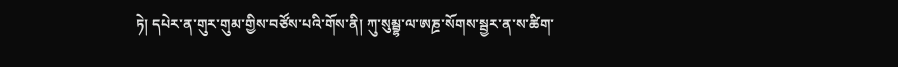ཏེ། དཔེར་ན་གུར་གུམ་གྱིས་བཙོས་པའི་གོས་ནི། ཀུ་སུམྦྷ་ལ་ཨཎྲ་སོགས་སྦྱར་ན་ས་ཚིག་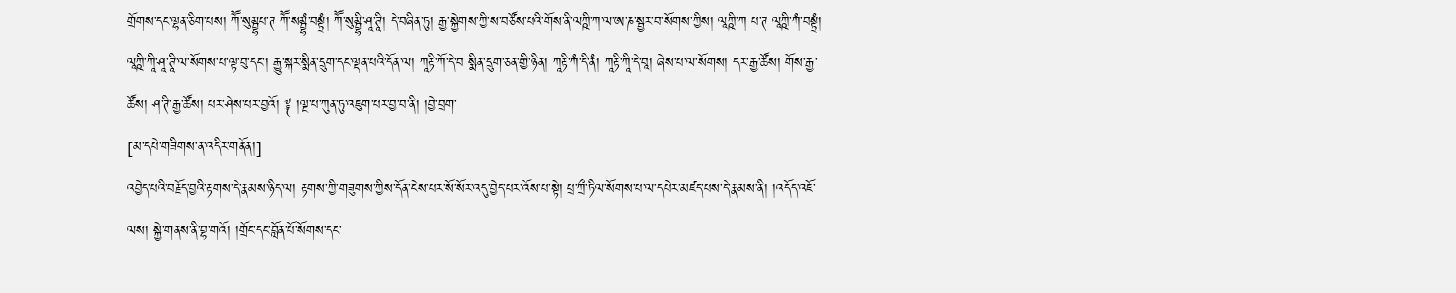གྲོགས་དང་ལྷན་ཅིག་པས། ཀཽ་སུམྦྷཔ་ཊ ཀཽ་སམྦྷཾ་བསྟྲཾ། ཀཽ་སུམྦྷི་ཤཱ་ཊཱི། དེ་བཞིན་ཏུ། རྒྱ་སྐྱེགས་ཀྱི་ས་བཙོས་པའི་གོས་ནི་ལཀྵི་ཀ་ལ་ཨ་ཎ་སྦྱར་བ་སོགས་ཀྱིས། ལཱཀྵི་ཀ པ་ཊ ལཱཀྵི་ཀཾ་བསྟྲཾ། ལཱཀྵི་ཀཱི་ཤཱ་ཊཱི་ལ་སོགས་པ་ལྟ་བུ་དང་། རྒྱུ་སྐར་སྨིན་དྲུག་དང་ལྡན་པའི་དོན་ལ། ཀཱརྟི་ཀོ་དེ་བ སྨིན་དྲུག་ཅན་གྱི་ཉིན། ཀཱརྟི་ཀཾ་དི་ནཾ། ཀཱརྟི་ཀཱི་དེ་བཱ། ཞེས་པ་ལ་སོགས། དར་རྒྱ་ཚོས། གོས་རྒྱ་ཚོས། ཤ་ཊི་རྒྱ་ཚོས། པར་ཤེས་པར་བྱའོ། ༈ །ལྔ་པ་ཀུན་ཏུ་འཇུག་པར་བྱ་བ་ནི། །བྱེ་བྲག་
[མ་དཔེ་གཟིགས་ན་འདིར་གནོན།]
འབྱེད་པའི་བརྗོད་བྱའི་རྟགས་དེ་རྣམས་ཉིད་ལ། རྟགས་ཀྱི་གཟུགས་ཀྱིས་དོན་ངེས་པར་སོ་སོར་འདུ་བྱེད་པར་འོས་པ་སྟེ། པྲ་ཀྲྀ་ཏིལ་སོགས་པ་ལ་དཔེར་མཛད་པས་དེ་རྣམས་ནི། །འདོད་འཇོ་ལས། སྐྱེ་གནས་ནི་བྷ་གའོ། །གྲོང་དང་བློན་པོ་སོགས་དང་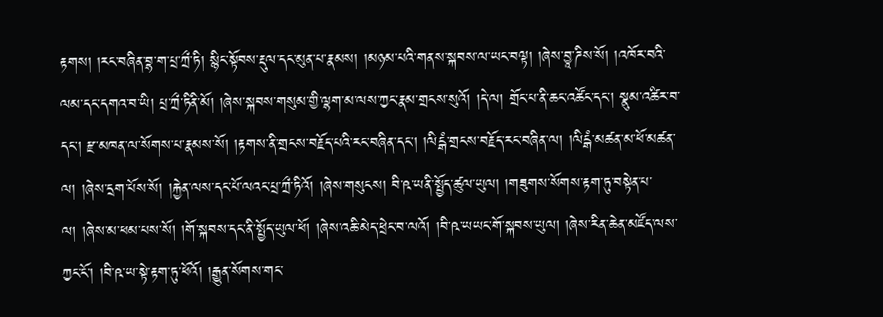རྟགས། །རང་བཞིན་བྷ་ག་པྲ་ཀྲྀ་ཏི། སྙིང་སྟོབས་རྡུལ་དང་མུན་པ་རྣམས། །མཉམ་པའི་གནས་སྐབས་ལ་ཡང་བལྟ། །ཞེས་བྱཱ་ཌིས་སོ། །འཁོར་བའི་ལམ་དང་དགའ་བ་ཡི། པྲ་ཀྲྀ་ཏིནི་མོ། །ཞེས་སྐབས་གསུམ་གྱི་ལྷག་མ་ལས་ཀྱང་རྣམ་གྲངས་སུའོ། །དེ་ལ། གྲོང་པ་ནི་ཆང་འཚོང་དང་། སྣུམ་འཚིར་བ་དང་། རྫ་མཁན་ལ་སོགས་པ་རྣམས་སོ། །རྟགས་ནི་གྲངས་བརྗོད་པའི་རང་བཞིན་དང་། །ལིངྒཾ་གྲངས་བརྗོད་རང་བཞིན་ལ། །ལིངྒཾ་མཚན་མ་ཕོ་མཚན་ལ། །ཞེས་དྲག་པོས་སོ། །རྐྱེན་ལས་དང་པོ་ལའང་པྲ་ཀྲྀ་ཏིའོ། །ཞེས་གསུངས། བི་ཥ་ཡནི་སྤྱོད་ཚུལ་ཡུལ། །གཟུགས་སོགས་རྟག་ཏུ་བསྟེན་པ་ལ། །ཞེས་མ་ཕམ་པས་སོ། །གོ་སྐབས་དང་ནི་སྤྱོད་ཡུལ་ཕོ། །ཞེས་འཆི་མེད་ཕྲེང་བ་ལའོ། །བི་ཥ་ཡཡང་གོ་སྐབས་ཡུལ། །ཞེས་རིན་ཆེན་མཛོད་ལས་ཀྱང་ངོ་། །བི་ཥ་ཡ་སྟེ་རྟག་ཏུ་ཕོའོ། །རྒྱུན་སོགས་གང་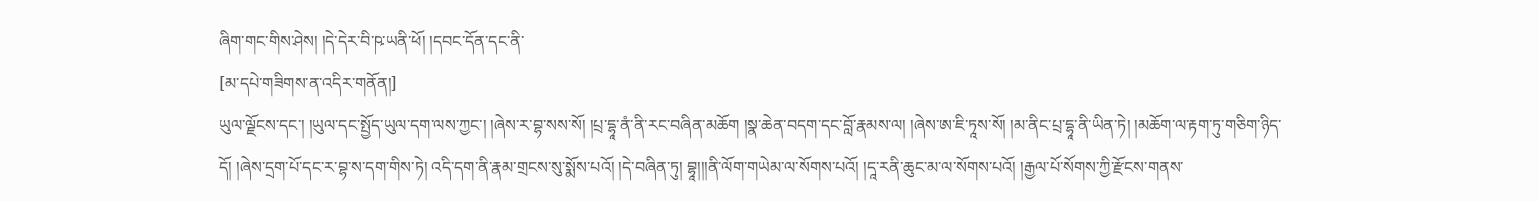ཞིག་གང་གིས་ཤེས། །དེ་དེར་བི་ཥ་ཡནི་ཕོ། །དབང་དོན་དང་ནི་
[མ་དཔེ་གཟིགས་ན་འདིར་གནོན།]
ཡུལ་ལྗོངས་དང་། །ཡུལ་དང་སྤྱོད་ཡུལ་དག་ལས་ཀྱང་། །ཞེས་ར་བྷ་སས་སོ། །པྲ་དྷཱ་ནཾ་ནི་རང་བཞིན་མཆོག །སྣ་ཆེན་བདག་དང་བློ་རྣམས་ལ། །ཞེས་ཨ་ཇི་ཏཱས་སོ། །མ་ནིང་པྲ་དྷཱ་ནི་ཡིན་ཏེ། །མཆོག་ལ་རྟག་ཏུ་གཅིག་ཉིད་དོ། །ཞེས་དྲག་པོ་དང་ར་བྷ་ས་དག་གིས་ཏེ། འདི་དག་ནི་རྣམ་གྲངས་སུ་སྨོས་པའོ། །དེ་བཞིན་ཏུ། བྷཱ།།།ནི་ལོག་གཡེམ་ལ་སོགས་པའོ། །དཱ་རནི་ཆུང་མ་ལ་སོགས་པའོ། །རྒྱལ་པོ་སོགས་ཀྱི་རྫོངས་གནས་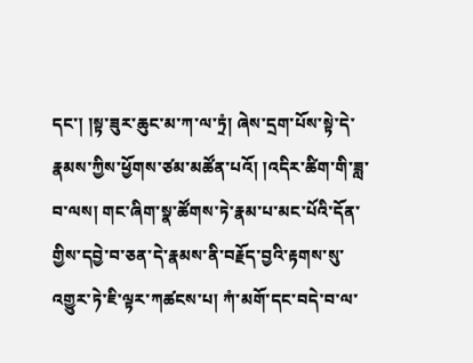དང་། །སྟ་ཟུར་ཆུང་མ་ཀ་ལ་ཏྲཾ། ཞེས་དྲག་པོས་སྟེ་དེ་རྣམས་ཀྱིས་ཕྱོགས་ཙམ་མཚོན་པའོ། །འདིར་ཚིག་གི་ཟླ་བ་ལས། གང་ཞིག་སྣ་ཚོགས་ཏེ་རྣམ་པ་མང་པོའི་དོན་གྱིས་དབྱེ་བ་ཅན་དེ་རྣམས་ནི་བརྗོད་བྱའི་རྟགས་སུ་འགྱུར་ཏེ་ཇི་ལྟར་ཀཚངས་པ། ཀཾ་མགོ་དང་བདེ་བ་ལ་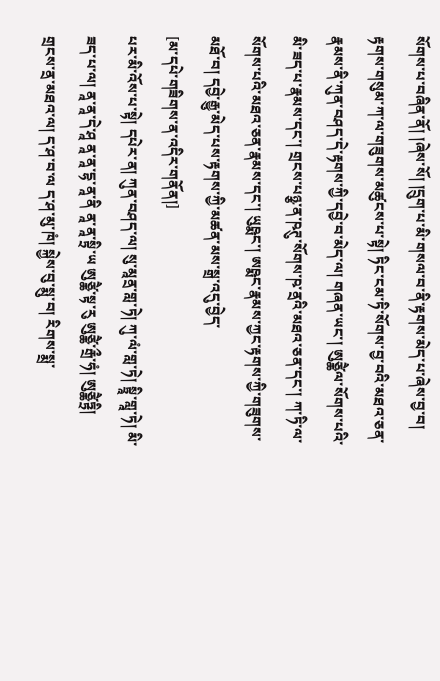སོགས་པ་བཞིན་ནོ། །ཞེས་སོ། །དྲུག་པ་མི་གསལ་བ་ནི་རྟགས་མེད་པ་ཞེས་བྱ་བ། རྟགས་གསུམ་ཀ་ལ་གཟུགས་མཚུངས་པ་སྟེ། ཏིང་ངམ་ཏི་སོགས་བྱ་བའི་མཐའ་ཅན་རྣམས་ནི་ཀུན་བཤད་དེ་རྟགས་ཀྱི་དབྱེ་བ་མེད་ལ། གཞན་ཡང་། ཨུཙྪཻལ་སོགས་པའི་མི་ཟད་པ་རྣམས་དང་། གྲངས་པཉྩ་ན་ཥཊུ་སོགས་ཥ་ནྲའི་མཐའ་ཅན་དང་། ཀ་ཏི་ལ་སོགས་པའི་མཐའ་ཅན་རྣམས་དང་། ཡུཥྨང་། ཨཥྨང་རྣམས་ཀྱང་རྟགས་ཀྱི་གཟུགས་མཐོ་བ། དབྱེ་རྒྱུ་མེད་པས་རྟགས་ཀྱི་མཚན་མས་སྒྲ་འདུ་བྱེད་
[མ་དཔེ་གཟིགས་ན་འདིར་གནོན།]
པར་མི་འོས་པ་སྟེ། དཔེར་ན། ཀུན་བཤད་ལ། སུ་མཱནྲ་གླ་ཏེ། ཀུ་ལཾ་གླ་ཏེ། སྟྲཱི་གླཱ་ཏེ། མི་ཟད་པ་ལ། ནཱ་ནཱ་དེ་ཤཱ ནཱ་ནཱ་དྷ་ནཱ་ནི ནཱ་ནཱ་སྟྲི་ཡ ཨུཙྪཻ་སྟ་རུ ཨུཙྪཻ་རྒྲྀ་ཧཾ། ཨུཙྪཻཏྟྲི། གྲངས་ནྲ་མཐའ་ལ། ད་ཤ་བ་ལ ད་ཤ་མུ་ཁཾ། སྐྱེས་བུ་སྨུ་བ། རིགས་སྨྲ་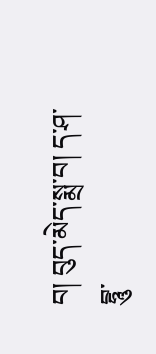བ། བུད་མེད་སྨྲ་བ། ད་ཤ་བྷཱུ་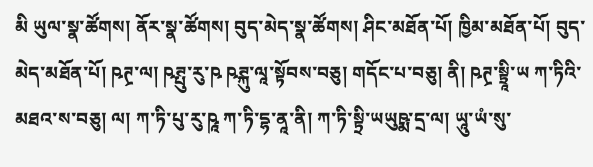མི ཡུལ་སྣ་ཚོགས། ནོར་སྣ་ཚོགས། བུད་མེད་སྣ་ཚོགས། ཤིང་མཐོན་པོ། ཁྱིམ་མཐོན་པོ། བུད་མེད་མཐོན་པོ། ཥཊྲ་ལ། ཥཊྤུ་རུ་ཥ ཥཊྐུ་ལཱ་སྟོབས་བཅུ། གདོང་པ་བཅུ། ནི། ཥཊྲ་སྟྲཱི་ཡ ཀ་ཏིའི་མཐའ་ས་བཅུ། ལ། ཀ་ཏི་པུ་རུ་ཥཱ ཀ་ཏི་དྷ་ནཱ་ནི། ཀ་ཏི་སྟྲི་ཡཡུཥྨ་དྲ་ལ། ཡཱུ་ཡཾ་སུ་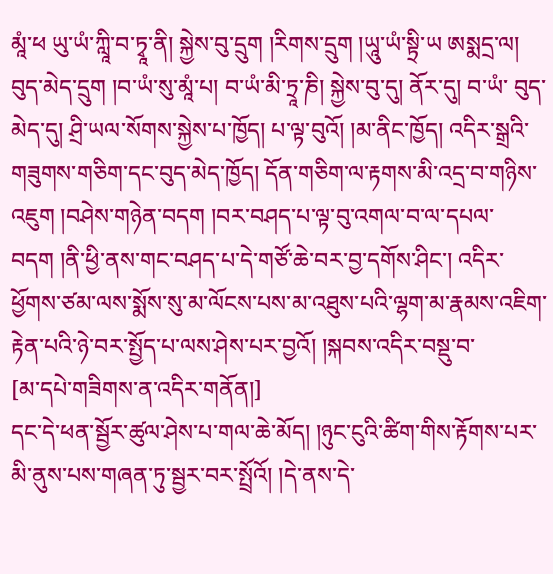མཱཾ་ཕ ཡུ་ཡཾ་ཀླཱི་བ་ཏྭཱ་ནི། སྐྱེས་བུ་དྲུག །རིགས་དྲུག །ཡཱུ་ཡཾ་སྟྲི་ཡ ཨསྨདྲ་ལ། བུད་མེད་དྲུག །བ་ཡཾ་སུ་མཱཾ་པ། བ་ཡཾ་མི་ཏྲཱ་ཎི། སྐྱེས་བུ་དུ། ནོར་དུ། བ་ཡཾ་ བུད་མེད་དུ། ཤྲི་ཡལ་སོགས་སྐྱེས་པ་ཁྱོད། པ་ལྟ་བུའོ། །མ་ནིང་ཁྱོད། འདིར་སྒྲའི་གཟུགས་གཅིག་དང་བུད་མེད་ཁྱོད། དོན་གཅིག་ལ་རྟགས་མི་འདྲ་བ་གཉིས་འཇུག །བཤེས་གཉེན་བདག །བར་བཤད་པ་ལྟ་བུ་འགལ་བ་ལ་དཔལ་བདག །ནི་ཕྱི་ནས་གང་བཤད་པ་དེ་གཙོ་ཆེ་བར་བྱ་དགོས་ཤིང་། འདིར་ཕྱོགས་ཙམ་ལས་སྨོས་སུ་མ་ལོངས་པས་མ་འཐུས་པའི་ལྷག་མ་རྣམས་འཇིག་རྟེན་པའི་ཉེ་བར་སྤྱོད་པ་ལས་ཤེས་པར་བྱའོ། །སྐབས་འདིར་བསྡུ་བ་
[མ་དཔེ་གཟིགས་ན་འདིར་གནོན།]
དང་དེ་ཕན་སྦྱོར་ཚུལ་ཤེས་པ་གལ་ཆེ་མོད། །ཉུང་ངུའི་ཚིག་གིས་རྟོགས་པར་མི་ནུས་པས་གཞན་ཏུ་སྦྱར་བར་སྤྲོའོ། །དེ་ནས་དེ་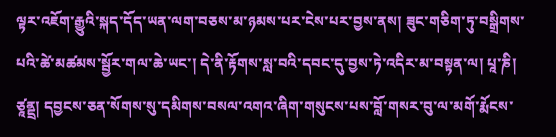ལྟར་འཇོག་རྒྱུའི་སྐད་དོད་ཡན་ལག་བཅས་མ་ཉམས་པར་ངེས་པར་བྱས་ནས། ཟུང་གཅིག་ཏུ་བསྒྲིགས་པའི་ཚེ་མཚམས་སྦྱོར་གལ་ཆེ་ཡང་། དེ་ནི་རྟོགས་སླ་བའི་དབང་དུ་བྱས་ཏེ་འདིར་མ་བསྟན་ལ། པཱ་ཎི། ཙཱནྡྲ། དབྱངས་ཅན་སོགས་སུ་དམིགས་བསལ་འགའ་ཞིག་གསུངས་པས་བློ་གསར་བུ་ལ་མགོ་རྨོངས་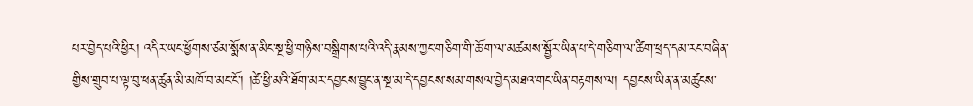པར་བྱེད་པའི་ཕྱིར། འདིར་ཡང་ཕྱོགས་ཙམ་སྨོས་ན་མིང་སྔ་ཕྱི་གཉིས་བསྒྲིགས་པའི་འདི་རྣམས་ཀྱང་གཅིག་གི་ཆོ་ག་ལ་མཚམས་སྦྱོར་ཡིན་པ་དེ་གཅིག་ལ་ཚིག་ཕྲད་དམ་རང་བཞིན་གྱིས་གྲུབ་པ་ལྟ་བུ་ཕན་ཚུན་མི་མཁོ་བ་མང་ངོ་། །ཚེ་ཕྱི་མའི་ཐོག་མར་དབྱངས་བྱུང་ན་སྔ་མ་དེ་དབྱངས་སམ་གསལ་བྱེད་མཐའ་གང་ཡིན་བརྟགས་ལ། དབྱངས་ཡིན་ན་མཚུངས་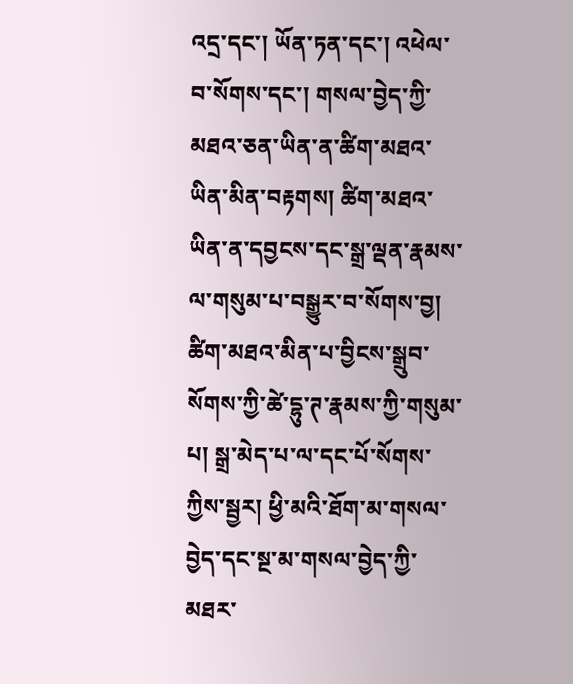འདྲ་དང་། ཡོན་ཏན་དང་། འཕེལ་བ་སོགས་དང་། གསལ་བྱེད་ཀྱི་མཐའ་ཅན་ཡིན་ན་ཚིག་མཐའ་ཡིན་མིན་བརྟགས། ཚིག་མཐའ་ཡིན་ན་དབྱངས་དང་སྒྲ་ལྡན་རྣམས་ལ་གསུམ་པ་བསྒྱུར་བ་སོགས་བྱ། ཚིག་མཐའ་མིན་པ་བྱིངས་སྒྲུབ་སོགས་ཀྱི་ཚེ་དྷུ་ཊ་རྣམས་ཀྱི་གསུམ་པ། སྒྲ་མེད་པ་ལ་དང་པོ་སོགས་ཀྱིས་སྦྱར། ཕྱི་མའི་ཐོག་མ་གསལ་བྱེད་དང་སྔ་མ་གསལ་བྱེད་ཀྱི་མཐར་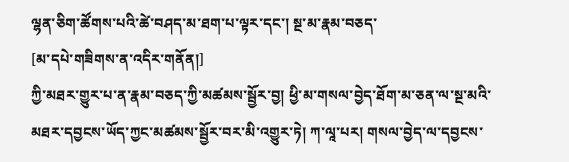ལྷན་ཅིག་ཚོགས་པའི་ཚེ་བཤད་མ་ཐག་པ་ལྟར་དང་། སྔ་མ་རྣམ་བཅད་
[མ་དཔེ་གཟིགས་ན་འདིར་གནོན།]
ཀྱི་མཐར་གྱུར་པ་ན་རྣམ་བཅད་ཀྱི་མཚམས་སྦྱོར་བྱ། ཕྱི་མ་གསལ་བྱེད་ཐོག་མ་ཅན་ལ་སྔ་མའི་མཐར་དབྱངས་ཡོད་ཀྱང་མཚམས་སྦྱོར་བར་མི་འགྱུར་ཏེ། ཀ་ལཱ་པར། གསལ་བྱེད་ལ་དབྱངས་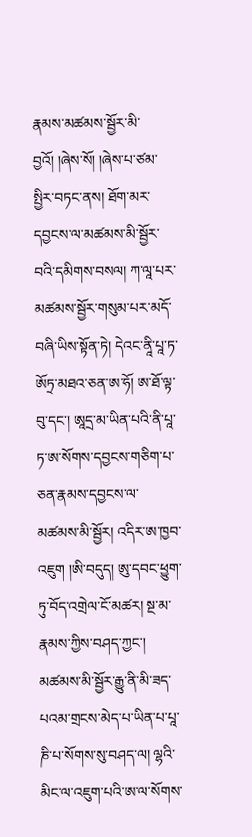རྣམས་མཚམས་སྦྱོར་མི་བྱའོ། །ཞེས་སོ། །ཞེས་པ་ཙམ་སྤྱིར་བཏང་ནས། ཐོག་མར་དབྱངས་ལ་མཚམས་མི་སྦྱོར་བའི་དམིགས་བསལ། ཀ་ལཱ་པར་མཚམས་སྦྱོར་གསུམ་པར་མདོ་བཞི་ཡིས་སྟོན་ཏེ། དེའང་ནཱི་པཱ་ཏ་ཨོཏྲ་མཐའ་ཅན་ཨ་ཧོ། ཨ་ཐོ་ལྟ་བུ་དང་། ཨཱདྲ་མ་ཡིན་པའི་ནི་པཱ་ཏ་ཨ་སོགས་དབྱངས་གཅིག་པ་ཅན་རྣམས་དབྱངས་ལ་མཚམས་མི་སྦྱོར། འདིར་ཨ་ཁྱབ་འཇུག །ཨི་བདུད། ཨུ་དབང་ཕྱུག་ཏུ་བོད་འགྲེལ་ངོ་མཚར། སྔ་མ་རྣམས་ཀྱིས་བཤད་ཀྱང་། མཚམས་མི་སྦྱོར་རྒྱུ་ནི་མི་ཟད་པའམ་གྲངས་མེད་པ་ཡིན་པ་པཱ་ཎི་པ་སོགས་སུ་བཤད་ལ། ལྷའི་མིང་ལ་འཇུག་པའི་ཨ་ལ་སོགས་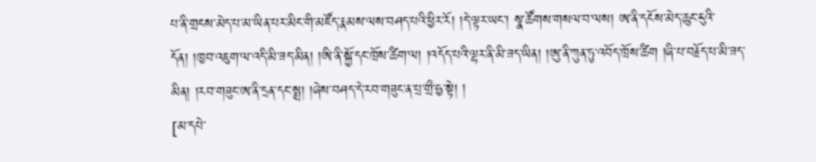པ་ནི་གྲངས་མེད་པ་མ་ཡིན་པར་མིང་གི་མཛོད་རྣམས་ལས་བཤད་པའི་ཕྱིར་རོ། །དེ་ལྟར་ཡང་། སྣ་ཚོགས་གསལ་བ་ལས། ཨ་ནི་དངོས་མེད་ཆུང་ངུའི་དོན། །ཁྱབ་འཇུག་ལ་འདི་མི་ཟད་མིན། །ཨི་ནི་སྐྱོ་དང་ཁྲོས་ཚིག་ལ། །འདོད་པའི་ལྷར་ནི་མི་ཟད་ཡིན། །ཨུ་ནི་ཀུན་ཏུ་འབོད་ཁྲོས་ཚིག །ཞི་པ་བརྗོད་པ་མི་ཟད་མིན། །རབ་གཟུང་ཨ་ནི་དྲན་དང་སྨྲ། །ཞེས་བཤད་དེ་རབ་གཟུང་ན་པྲ་གྲྀ་ཧྱ་སྟེ། །
[མ་དཔེ་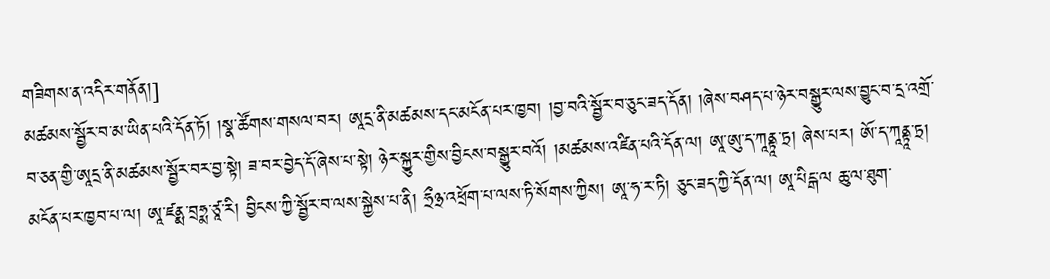གཟིགས་ན་འདིར་གནོན།]
མཚམས་སྦྱོར་བ་མ་ཡིན་པའི་དོན་ཏོ། །སྣ་ཚོགས་གསལ་བར། ཨཱདྲ་ནི་མཚམས་དང་མངོན་པར་ཁྱབ། །བྱ་བའི་སྦྱོར་བ་ཅུང་ཟད་དོན། །ཞེས་བཤད་པ་ཉེར་བསྒྱུར་ལས་བྱུང་བ་དྲ་འགྲོ་བ་ཅན་གྱི་ཨཱདྲ་ནི་མཚམས་སྦྱོར་བར་བྱ་སྟེ། ཟ་བར་བྱེད་དོ་ཞེས་པ་སྟེ། ཉེར་སྐྱུར་གྱིས་བྱིངས་བསྒྱུར་བའོ། །མཚམས་འཛིན་པའི་དོན་ལ། ཨཱ་ཨུ་ད་ཀཱནྟཱ་ཏྲ། ཞེས་པར། ཨོ་ད་ཀཱནྟཱ་ཏྲ། མངོན་པར་ཁྱབ་པ་ལ། ཨཱ་ཛནྨ་བྲཧྨ་ཙཱ་རི། བྱིངས་ཀྱི་སྦྱོར་བ་ལས་སྐྱེས་པ་ནི། ཧྲྀཉྲ་འཕྲོག་པ་ལས་ཏི་སོགས་ཀྱིས། ཨཱ་ཧ་ར་ཏི། ཅུང་ཟད་ཀྱི་དོན་ལ། ཨཱ་པིངྒ་ལ ཆུ་ལ་ཐུག་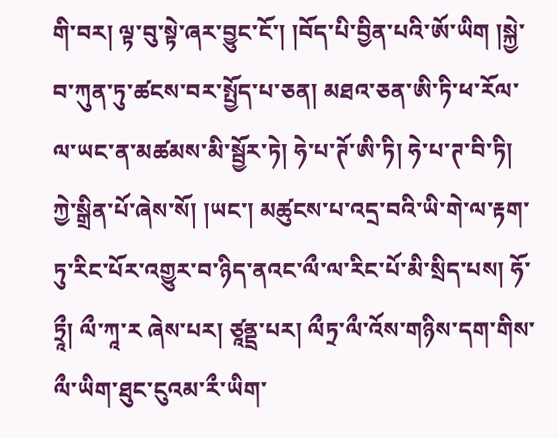གི་བར། ལྟ་བུ་སྟེ་ཞར་བྱུང་ངོ་། །བོད་པི་བྱིན་པའི་ཨོ་ཡིག །སྐྱེ་བ་ཀུན་ཏུ་ཚངས་བར་སྤྱོད་པ་ཅན། མཐའ་ཅན་ཨི་ཏི་ཕ་རོལ་ལ་ཡང་ན་མཚམས་མི་སྦྱོར་ཏེ། ཧེ་པ་ཊོ་ཨི་ཏི། ཧེ་པ་ཊ་བི་ཏི། ཀྱེ་སྒྲིན་པོ་ཞེས་སོ། །ཡང་། མཚུངས་པ་འདྲ་བའི་ཡི་གེ་ལ་རྟག་ཏུ་རིང་པོར་འགྱུར་བ་ཉིད་ནའང་ལྀ་ལ་རིང་པོ་མི་སྲིད་པས། ཧོ་ཏྲཱྀ། ལྀ་ཀཱ་ར ཞེས་པར། ཙཱནྡྲ་པར། ལྀཏྲ་ལྀ་འོས་གཉིས་དག་གིས་ལྀ་ཡིག་ཐུང་ངུའམ་རྀ་ཡིག་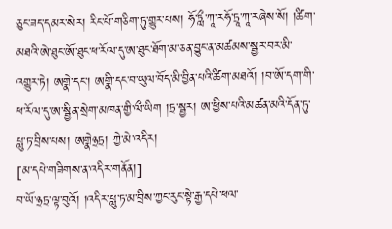ཅུང་ཟད་དམར་སེར། རིང་པོ་གཅིག་ཏུ་གྱུར་པས། ཧོ་ཏླྀ་ཀཱ་རཧོ་ཏྲཱ་ཀཱ་རཞེས་སོ། །ཚིག་མཐའི་ཨེ་ཐུང་ཨོ་ཐུང་ཕ་རོལ་དུ་ཨ་ཐུང་ཐོག་མ་ཅན་བྱུང་ན་མཚམས་སྦྱར་བར་མི་འགྱུར་ཏེ། ཨགྣེ་དང་། ཨགྣི་དང་བ་ཡུལ་བོད་མི་བྱིན་པའི་ཚིག་མཐའོ། །བ་ཨོ་དག་གི་ཕ་རོལ་དུ་ཨ་སྦྱིན་སྲེག་མཁན་གྱི་ལྀ་ཡིག །ཏྲ་སྦྱར། ཨ་ཕྱིས་པའི་མཚན་མའི་དོན་ཏུ་པླུ་ཏ་བྲིས་པས། ཨགྣེཉྲཏྲ། ཀྱེ་མེ་འདིར།
[མ་དཔེ་གཟིགས་ན་འདིར་གནོན།]
བ་ཡོ་ཉྲཏྲ་ལྟ་བུའོ། །འདིར་པླུ་ཏ་མ་བྲིས་ཀྱང་རུང་སྟེ་རྒྱ་དཔེ་ཕལ་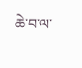ཆེ་བ་ལ་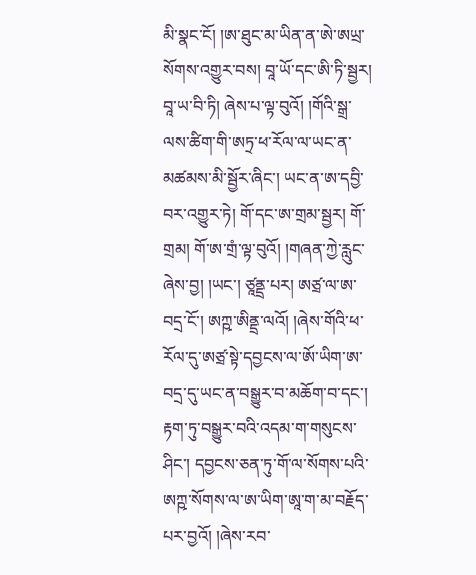མི་སྣང་ངོ། །ཨ་ཐུང་མ་ཡིན་ན་ཨེ་ཨཡྲ་སོགས་འགྱུར་བས། བཱ་ཡོ་དང་ཨི་ཏི་སྦྱར། བཱ་ཡ་བི་ཏི། ཞེས་པ་ལྟ་བུའོ། །གོའི་སྒྲ་ལས་ཚིག་གི་ཨཏྲ་ཕ་རོལ་ལ་ཡང་ན་མཚམས་མི་སྦྱོར་ཞིང་། ཡང་ན་ཨ་དབྱི་བར་འགྱུར་ཏེ། གོ་དང་ཨ་གྲམ་སྦྱར། གོ་གྲམ། གོ་ཨ་གྲཾ་ལྟ་བུའོ། །གཞན་ཀྱེ་རླུང་ཞེས་བྱ། །ཡང་། ཙཱནྡྲ་པར། ཨཙྲ་ལ་ཨ་བདྲ་ངོ་། ཨཀྵ་ཨིནྡྲ་ལའོ། །ཞེས་གོའི་ཕ་རོལ་དུ་ཨཙྲ་སྟེ་དབྱངས་ལ་ཨོ་ཡིག་ཨ་བདྲ་དུ་ཡང་ན་བསྒྱུར་བ་མཆོག་བ་དང་། རྟག་ཏུ་བསྒྱུར་བའི་འདམ་ག་གསུངས་ཤིང་། དབྱངས་ཅན་ཏུ་གོ་ལ་སོགས་པའི་ཨཀྵ་སོགས་ལ་ཨ་ཡིག་ཨཱ་ག་མ་བརྗོད་པར་བྱའོ། །ཞེས་རབ་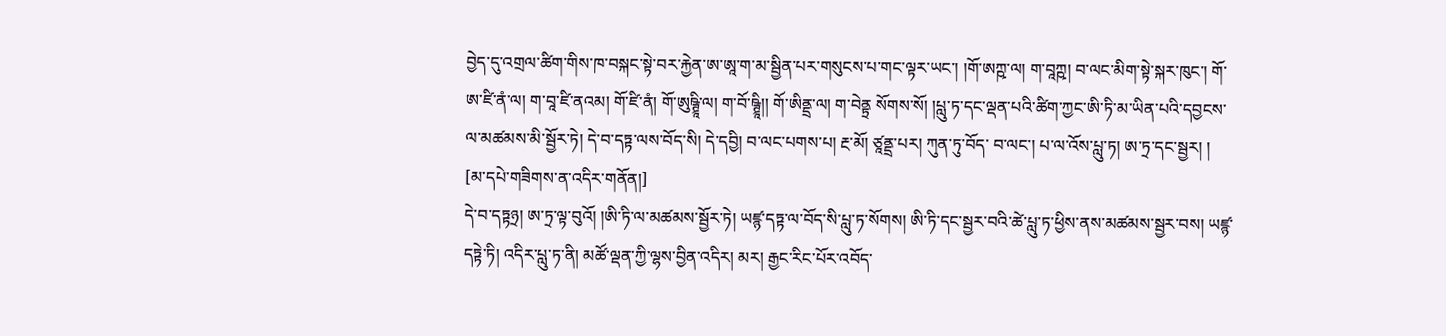བྱེད་དུ་འགྲལ་ཚིག་གིས་ཁ་བསྐང་སྟེ་བར་རྐྱེན་ཨ་ཨཱ་ག་མ་སྦྱིན་པར་གསུངས་པ་གང་ལྟར་ཡང་། །གོ་ཨཀྵ་ལ། ག་བཱཀྵ། བ་ལང་མིག་སྟེ་སྐར་ཁུང་། གོ་ཨ་ཛི་ནཾ་ལ། ག་བཱ་ཛི་ནའམ། གོ་ཛི་ནཾ། གོ་ཨུཥྚྲཱི་ལ། ག་བོ་ཥྚྲཱི།། གོ་ཨིནྡྲ་ལ། ག་བེནྟྲ སོགས་སོ། །པླུ་ཏ་དང་ལྡན་པའི་ཚིག་ཀྱང་ཨི་ཏི་མ་ཡིན་པའི་དབྱངས་ལ་མཚམས་མི་སྦྱོར་ཏེ། དེ་བ་དཏྟ་ལས་བོད་སི། དེ་དབྱི། བ་ལང་པགས་པ། རྔ་མོ། ཙཱནྡྲ་པར། ཀུན་ཏུ་བོད་ བ་ལང་། པ་ལ་འོས་པླུ་ཏ། ཨ་ཏྲ་དང་སྦྱར། །
[མ་དཔེ་གཟིགས་ན་འདིར་གནོན།]
དེ་བ་དཏྟཉྲ། ཨ་ཏྲ་ལྟ་བུའོ། །ཨི་ཏི་ལ་མཚམས་སྦྱོར་ཏེ། ཡཛྙ་དཏྟ་ལ་བོད་སི་པླུ་ཏ་སོགས། ཨི་ཏི་དང་སྦྱར་བའི་ཚེ་པླུ་ཏ་ཕྱིས་ནས་མཚམས་སྦྱར་བས། ཡཛྙ་དཏྟེ་ཏི། འདིར་པླུ་ཏ་ནི། མཚོ་ལྡན་ཀྱི་ལྷས་བྱིན་འདིར། མར། རྒྱང་རིང་པོར་འབོད་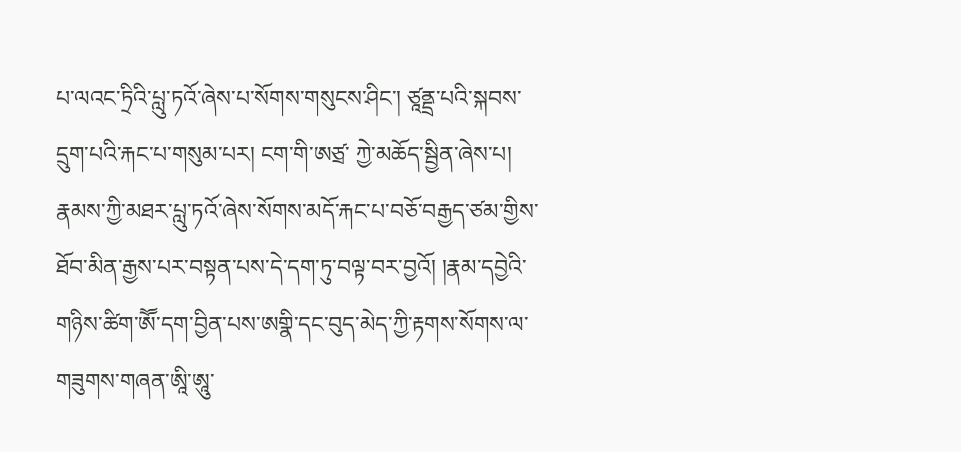པ་ལའང་ཏྲིའི་པླུ་ཏའོ་ཞེས་པ་སོགས་གསུངས་ཤིང་། ཙཱནྡྲ་པའི་སྐབས་དྲུག་པའི་རྐང་པ་གསུམ་པར། ངག་གི་ཨཙྲ་ ཀྱེ་མཆོད་སྦྱིན་ཞེས་པ། རྣམས་ཀྱི་མཐར་པླུ་ཏའོ་ཞེས་སོགས་མདོ་རྐང་པ་བཅོ་བརྒྱད་ཙམ་གྱིས་ཐོབ་མིན་རྒྱས་པར་བསྟན་པས་དེ་དག་ཏུ་བལྟ་བར་བྱའོ། །རྣམ་དབྱེའི་གཉིས་ཚིག་ཨཽ་དག་བྱིན་པས་ཨགྣི་དང་བུད་མེད་ཀྱི་རྟགས་སོགས་ལ་གཟུགས་གཞན་ཨཱི་ཨཱུ་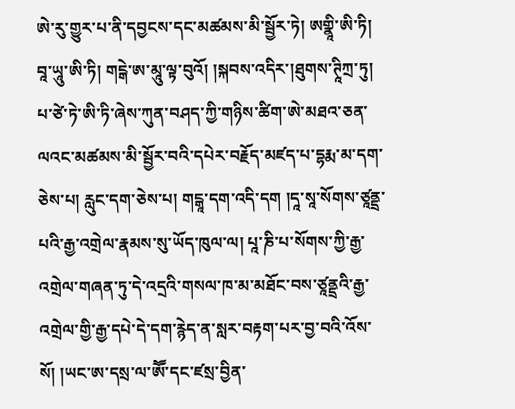ཨེ་རུ་གྱུར་པ་ནི་དབྱངས་དང་མཚམས་མི་སྦྱོར་ཏེ། ཨགྣཱི་ཨི་ཏི། བཱ་ཡཱུ་ཨི་ཏི། གངྒེ་ཨ་མཱུ་ལྟ་བུའོ། །སྐབས་འདིར་།ཐུགས་ཊཱིཀྲ་ཏུ། པ་ཙེ་ཏེ་ཨི་ཏི་ཞེས་ཀུན་བཤད་ཀྱི་གཉིས་ཚིག་ཨེ་མཐའ་ཅན་ལའང་མཚམས་མི་སྦྱོར་བའི་དཔེར་བརྗོད་མཛད་པ་དྷརྨ་མ་དག་ཅེས་པ། རླུང་དག་ཅེས་པ། གངྒཱ་དག་འདི་དག །དཱ་སཱ་སོགས་ཙཱནྡྲ་པའི་རྒྱ་འགྲེལ་རྣམས་སུ་ཡོད་ཁུལ་ལ། པཱ་ཎི་པ་སོགས་ཀྱི་རྒྱ་འགྲེལ་གཞན་ཏུ་དེ་འདྲའི་གསལ་ཁ་མ་མཐོང་བས་ཙཱནྡྲའི་རྒྱ་འགྲེལ་གྱི་རྒྱ་དཔེ་དེ་དག་རྙེད་ན་སླར་བརྟག་པར་བྱ་བའི་འོས་སོ། །ཡང་ཨ་དསྲ་ལ་ཨཽ་དང་ཛསྲ་བྱིན་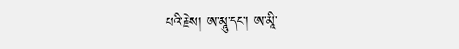པའི་རྗེས། ཨ་མཱུ་དང་། ཨ་མཱི་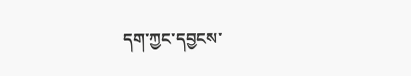དག་ཀྱང་དབྱངས་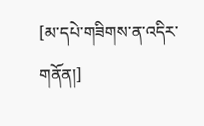[མ་དཔེ་གཟིགས་ན་འདིར་གནོན།]